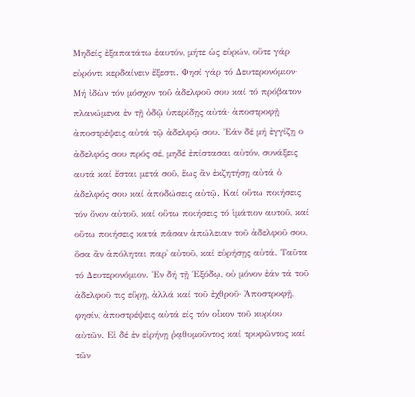Μηδείς ἐξαπατάτω ἑαυτόν, μήτε ὡς εὑρών, οὔτε γάρ εὑρόντι κερδαίνειν ἔξεστι. Φησί γάρ τό Δευτερονόμιον· Μή ἰδὼν τόν μόσχον τοῦ ἀδελφοῦ σου καί τό πρόβατον πλανώμενα ἐν τῇ ὁδῷ ὑπερίδῃς αὐτά· ἀποστροφῇ ἀποστρέψεις αὐτά τῷ ἀδελφῷ σου. Ἐάν δέ μή ἐγγίζῃ ο ἀδελφός σου πρός σέ, μηδέ ἐπίστασαι αὐτόν, συνάξεις αυτά καί ἔσται μετά σοῦ, ἕως ἂν ἐκζητήσῃ αὐτά ὁ ἀδελφός σου καί ἀποδώσεις αὐτῷ. Καί οὕτω ποιήσεις τόν ὄνον αὐτοῦ, καί οὕτω ποιήσεις τό ἱμάτιον αυτοῦ, καί οὕτω ποιήσεις κατά πᾶσαν ἀπώλειαν τοῦ ἀδελφοῦ σου, ὅσα ἂν ἀπόληται παρ᾿ αὐτοῦ, καί εὑρήσῃς αὐτά. Ταῦτα τό Δευτερονόμιον. Ἐν δή τῇ Ἐξόδῳ, οὐ μόνον ἐάν τά τοῦ ἀδελφοῦ τις εὕρῃ, ἀλλά καί τοῦ ἐχθροῦ· Ἀποστροφῇ, φησίν, ἀποστρέψεις αὐτά είς τόν οἶκον τοῦ κυρίου αὐτῶν. Εἰ δέ ἐν εἰρήνῃ ῥᾳθυμοῦντος καί τρυφῶντος καί τῶν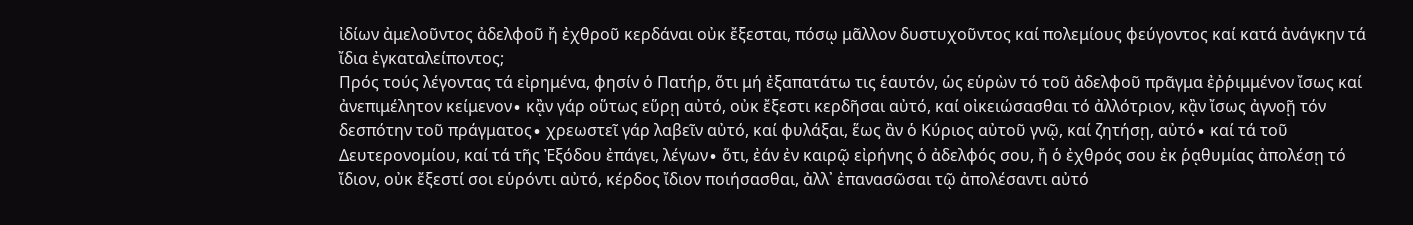ἰδίων ἀμελοῦντος ἀδελφοῦ ἤ ἐχθροῦ κερδάναι οὐκ ἔξεσται, πόσῳ μᾶλλον δυστυχοῦντος καί πολεμίους φεύγοντος καί κατά ἀνάγκην τά ἴδια ἐγκαταλείποντος;
Πρός τούς λέγοντας τά εἰρημένα, φησίν ὁ Πατήρ, ὅτι μή ἐξαπατάτω τις ἑαυτόν, ὡς εὑρὼν τό τοῦ ἀδελφοῦ πρᾶγμα ἐῤῥιμμένον ἴσως καί ἀνεπιμέλητον κείμενον∙ κᾂν γάρ οὕτως εὕρῃ αὐτό, οὐκ ἔξεστι κερδῆσαι αὐτό, καί οἰκειώσασθαι τό ἀλλότριον, κᾂν ἴσως ἀγνοῇ τόν δεσπότην τοῦ πράγματος∙ χρεωστεῖ γάρ λαβεῖν αὐτό, καί φυλάξαι, ἕως ἂν ὁ Κύριος αὐτοῦ γνῷ, καί ζητήσῃ, αὐτό∙ καί τά τοῦ Δευτερονομίου, καί τά τῆς Ἐξόδου ἐπάγει, λέγων∙ ὅτι, ἐάν ἐν καιρῷ εἰρήνης ὁ ἀδελφός σου, ἤ ὁ ἐχθρός σου ἐκ ῥᾳθυμίας ἀπολέσῃ τό ἴδιον, οὐκ ἔξεστί σοι εὑρόντι αὐτό, κέρδος ἴδιον ποιήσασθαι, ἀλλ᾽ ἐπανασῶσαι τῷ ἀπολέσαντι αὐτό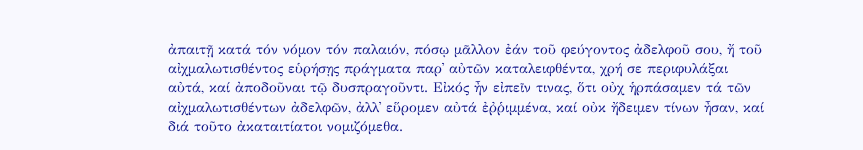ἀπαιτῇ κατά τόν νόμον τόν παλαιόν, πόσῳ μᾶλλον ἐάν τοῦ φεύγοντος ἀδελφοῦ σου, ἤ τοῦ αἰχμαλωτισθέντος εὑρήσῃς πράγματα παρ᾽ αὐτῶν καταλειφθέντα, χρή σε περιφυλάξαι αὐτά, καί ἀποδοῦναι τῷ δυσπραγοῦντι. Εἰκός ἦν εἰπεῖν τινας, ὅτι οὐχ ἡρπάσαμεν τά τῶν αἰχμαλωτισθέντων ἀδελφῶν, ἀλλ᾽ εὕρομεν αὐτά ἐῤῥιμμένα, καί οὐκ ἤδειμεν τίνων ἦσαν, καί διά τοῦτο ἀκαταιτίατοι νομιζόμεθα.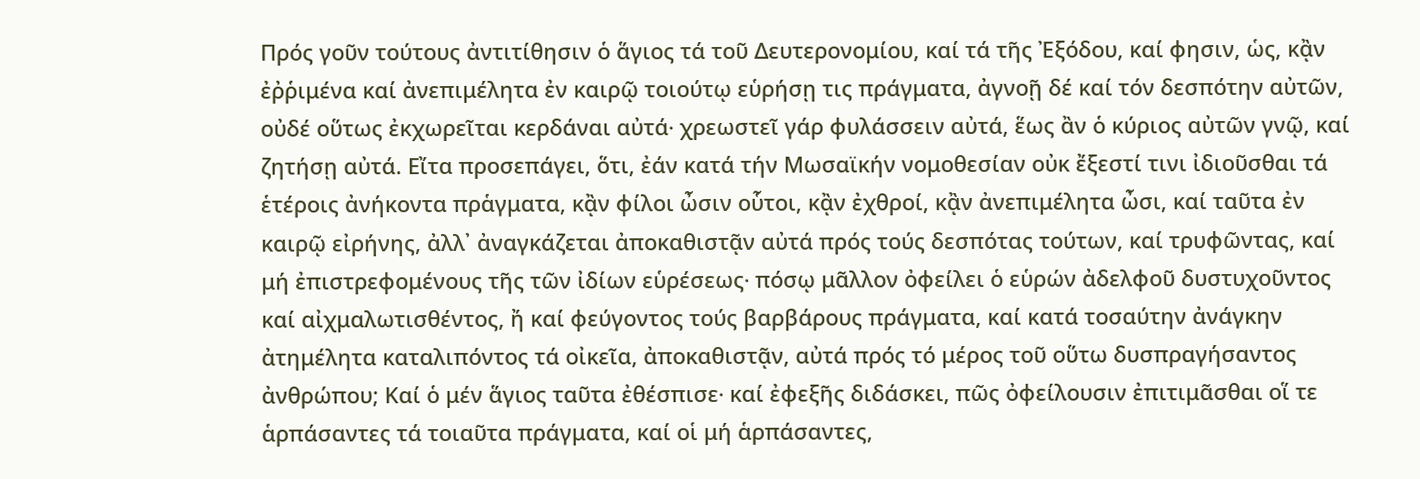Πρός γοῦν τούτους ἀντιτίθησιν ὁ ἅγιος τά τοῦ Δευτερονομίου, καί τά τῆς Ἐξόδου, καί φησιν, ὡς, κᾂν ἐῤῥιμένα καί ἀνεπιμέλητα ἐν καιρῷ τοιούτῳ εὑρήσῃ τις πράγματα, ἀγνοῇ δέ καί τόν δεσπότην αὐτῶν, οὐδέ οὕτως ἐκχωρεῖται κερδάναι αὐτά∙ χρεωστεῖ γάρ φυλάσσειν αὐτά, ἕως ἂν ὁ κύριος αὐτῶν γνῷ, καί ζητήσῃ αὐτά. Εἴτα προσεπάγει, ὅτι, ἐάν κατά τήν Μωσαϊκήν νομοθεσίαν οὐκ ἔξεστί τινι ἰδιοῦσθαι τά ἑτέροις ἀνήκοντα πρἁγματα, κᾂν φίλοι ὦσιν οὗτοι, κᾂν ἐχθροί, κᾂν ἀνεπιμέλητα ὦσι, καί ταῦτα ἐν καιρῷ εἰρήνης, ἀλλ᾽ ἀναγκάζεται ἀποκαθιστᾷν αὐτά πρός τούς δεσπότας τούτων, καί τρυφῶντας, καί μή ἐπιστρεφομένους τῆς τῶν ἰδίων εὑρέσεως∙ πόσῳ μᾶλλον ὀφείλει ὁ εὑρών ἀδελφοῦ δυστυχοῦντος καί αἰχμαλωτισθέντος, ἤ καί φεύγοντος τούς βαρβάρους πράγματα, καί κατά τοσαύτην ἀνάγκην ἀτημέλητα καταλιπόντος τά οἰκεῖα, ἀποκαθιστᾷν, αὐτά πρός τό μέρος τοῦ οὕτω δυσπραγήσαντος ἀνθρώπου; Καί ὁ μέν ἅγιος ταῦτα ἐθέσπισε∙ καί ἐφεξῆς διδάσκει, πῶς ὀφείλουσιν ἐπιτιμᾶσθαι οἵ τε ἁρπάσαντες τά τοιαῦτα πράγματα, καί οἱ μή ἁρπάσαντες,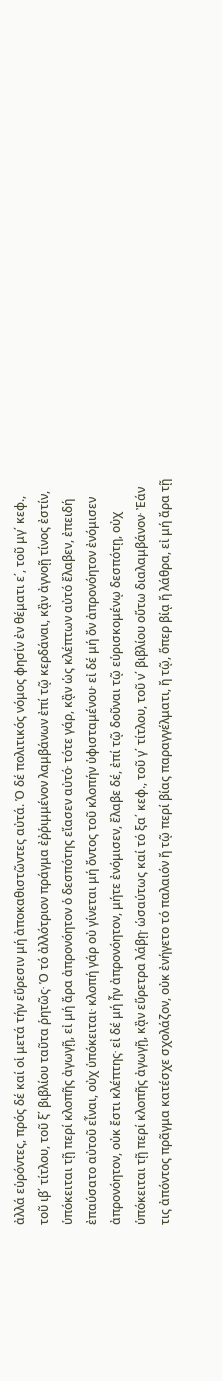ἀλλά εὑρόντες, πρός δέ καί οἱ μετά τήν εὕρεσιν μή ἀποκαθιστῶντες αὐτά. Ὁ δέ πολιτικός νόμος φησίν ἐν θέματι ε΄, τοῦ μγ΄ κεφ., τοῦ ιβ΄ τίτλου, τοῦ ξ΄ βιβλίου ταῦτα ῥητῶς∙ Ὁ τό ἀλλότριον πράγμα ἐῤῥιμμένον λαμβάνων ἐπί τῷ κερδάναι, κᾂν ἀγνοῇ τίνος ἐστίν, ὑπόκειται τῇ περί κλοπῆς ἀγωγῇ, εἰ μή ἄρα ἀπρονόητον ὁ δεσπότης εἴασεν αὐτό∙ τότε γάρ, κᾂν ὡς κλέπτων αὐτό ἔλαβεν, ἐπειδή ἐπαύσατο αὐτοῦ εἶναι, οὐχ ὑπόκειται∙ κλοπή γάρ οὐ γίνεται μή ὄντος τοῦ κλοπήν ὑφισταμένου∙ εἰ δέ μή ὄν ἀπρονόητον ἐνόμισεν ἀπρονόητον, οὐκ ἔστι κλέπτης∙ εἰ δέ μή ἦν ἀπρονόητον, μήτε ἐνόμισεν, ἔλαβε δέ, ἐπί τῷ δοῦναι τῷ εὑρισκομένῳ δεσπότῃ, οὐχ ὑπόκειται τῇ περί κλοπῆς ἀγωγῇ, κᾂν εὕρετρα λάβῃ∙ ὡσαύτως καί τό ξα΄ κεφ., τοῦ γ΄ τίτλου, τοῦ ν΄ βιβλίου οὕτω διαλαμβάνον∙ Ἐάν τις ἀπόντος πρᾶγμα κατέσχε σχολάζον, οὐκ ἐνήγετο τό παλαιόν ἤ τῷ περί βίας παραγγέλματι, ἤ τῷ, ὅπερ βίᾳ ἤ λάθρα, εἰ μή ἄρα τῇ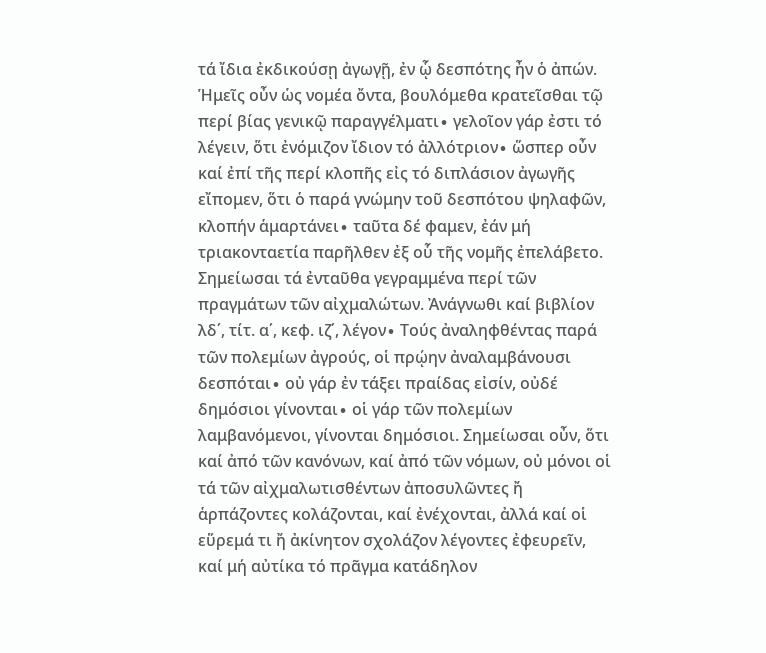τά ἴδια ἐκδικούσῃ ἀγωγῇ, ἐν ᾧ δεσπότης ἦν ὁ ἀπών. Ἡμεῖς οὖν ὡς νομέα ὄντα, βουλόμεθα κρατεῖσθαι τῷ περί βίας γενικῷ παραγγέλματι∙ γελοῖον γάρ ἐστι τό λέγειν, ὅτι ἐνόμιζον ἴδιον τό ἀλλότριον∙ ὥσπερ οὖν καί ἐπί τῆς περί κλοπῆς εἰς τό διπλάσιον ἀγωγῆς εἴπομεν, ὅτι ὁ παρά γνώμην τοῦ δεσπότου ψηλαφῶν, κλοπήν ἁμαρτάνει∙ ταῦτα δέ φαμεν, ἐάν μή τριακονταετία παρῆλθεν ἐξ οὗ τῆς νομῆς ἐπελάβετο. Σημείωσαι τά ἐνταῦθα γεγραμμένα περί τῶν πραγμάτων τῶν αἰχμαλώτων. Ἀνάγνωθι καί βιβλίον λδ΄, τίτ. α΄, κεφ. ιζ΄, λέγον∙ Τούς ἀναληφθέντας παρά τῶν πολεμίων ἀγρούς, οἱ πρῴην ἀναλαμβάνουσι δεσπόται∙ οὐ γάρ ἐν τάξει πραίδας εἰσίν, οὐδέ δημόσιοι γίνονται∙ οἱ γάρ τῶν πολεμίων λαμβανόμενοι, γίνονται δημόσιοι. Σημείωσαι οὖν, ὅτι καί ἀπό τῶν κανόνων, καί ἀπό τῶν νόμων, οὐ μόνοι οἱ τά τῶν αἰχμαλωτισθέντων ἀποσυλῶντες ἤ ἁρπάζοντες κολάζονται, καί ἐνέχονται, ἀλλά καί οἱ εὕρεμά τι ἤ ἀκίνητον σχολάζον λέγοντες ἐφευρεῖν, καί μή αὐτίκα τό πρᾶγμα κατάδηλον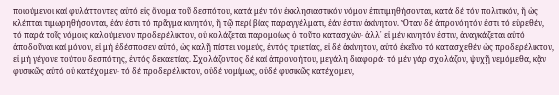ποιούμενοι καί φυλάττοντες αὐτό εἰς ὄνομα τοῦ δεσπότου, κατά μέν τόν ἐκκλησιαστικόν νόμον ἐπιτιμηθήσονται, κατά δέ τόν πολιτικόν, ἤ ὡς κλέπται τιμωρηθήσονται, ἐάν ἐστι τό πρᾶγμα κινητόν, ἤ τῷ περί βίας παραγγέλματι, ἐάν ἐστιν ἀκίνητον. Ὅταν δέ ἀπρονόητόν ἐστι τό εὑρεθέν, τό παρά τοῖς νόμοις καλούμενον προδερέλικτον, οὐ κολάζεται παρομοίως ὁ τοῦτο κατασχών∙ ἀλλ᾽ εἰ μέν κινητόν ἐστιν, ἀναγκάζεται αὐτό ἀποδοῦναι καί μόνον, εἰ μή ἐδέσποσεν αὐτό, ὡς καλῇ πίστει νομεύς, ἐντός τριετίας, εἰ δέ ἀκίνητον, αὐτό ἐκεῖνο τό κατασχεθέν ὡς προδερέλικτον, εἰ μή γέγονε τούτου δεσπότης, ἐντός δεκαετίας. Σχολάζοντος δέ καί ἀπρονοήτου, μεγάλη διαφορά∙ τό μέν γάρ σχολάζον, ψυχῇ νεμόμεθα, κᾂν φυσικῶς αὐτό οὐ κατέχομεν∙ τό δέ προδερέλικτον, οὐδέ νομίμως, οὐδέ φυσικῶς κατέχομεν,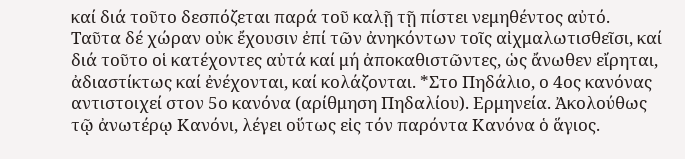καί διά τοῦτο δεσπόζεται παρά τοῦ καλῇ τῇ πίστει νεμηθέντος αὐτό. Ταῦτα δέ χώραν οὐκ ἔχουσιν ἐπί τῶν ἀνηκόντων τοῖς αἰχμαλωτισθεῖσι, καί διά τοῦτο οἱ κατέχοντες αὐτά καί μή ἀποκαθιστῶντες, ὡς ἄνωθεν εἴρηται, ἀδιαστίκτως καί ἐνέχονται, καί κολάζονται. *Στο Πηδάλιο, ο 4ος κανόνας αντιστοιχεί στον 5ο κανόνα (αρίθμηση Πηδαλίου). Ερμηνεία. Ἀκολούθως τῷ ἀνωτέρῳ Κανόνι, λέγει οὕτως εἰς τόν παρόντα Κανόνα ὁ ἅγιος.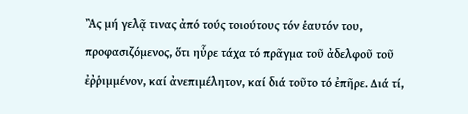Ἂς μή γελᾷ τινας ἀπό τούς τοιούτους τόν ἑαυτόν του, προφασιζόμενος, ὅτι ηὗρε τάχα τό πρᾶγμα τοῦ ἀδελφοῦ τοῦ ἐῤῥιμμένον, καί ἀνεπιμέλητον, καί διά τοῦτο τό ἐπῆρε. Διά τί,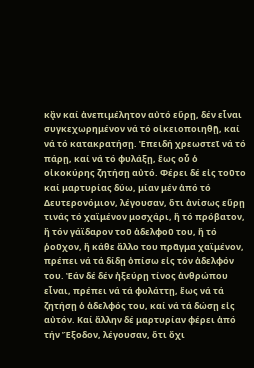κᾂν καί ἀνεπιμέλητον αὐτό εὕρῃ, δέν εἶναι συγκεχωρημένον νά τό οἰκειοποιηθῇ, καί νά τό κατακρατήσῃ. Ἐπειδή χρεωστεῖ νά τό πάρῃ, καί νά τό φυλάξῃ, ἕως οὗ ὁ οἰκοκύρης ζητήσῃ αὐτό. Φέρει δέ εἰς τοῦτο καί μαρτυρίας δύω, μίαν μέν ἀπό τό Δευτερονόμιον, λέγουσαν, ὅτι ἀνίσως εὕρῃ τινάς τό χαϊμένον μοσχάρι, ἤ τό πρόβατον, ἤ τόν γάϊδαρον τοῦ ἀδελφοῦ του, ἤ τό ῥοῦχον, ἤ κάθε ἄλλο του πρᾶγμα χαϊμένον, πρέπει νά τά δίδῃ ὀπίσω εἰς τόν ἀδελφόν του. Ἐάν δέ δέν ἠξεύρῃ τίνος ἀνθρώπου εἶναι, πρέπει νά τά φυλάττῃ, ἕως νά τά ζητήσῃ ὁ ἀδελφός του, καί νά τά δώσῃ εἰς αὐτόν. Καί ἄλλην δέ μαρτυρίαν φέρει ἀπό τήν Ἔξοδον, λέγουσαν, ὅτι ὄχι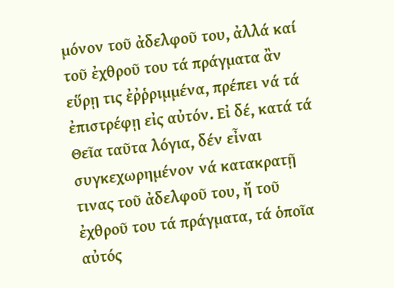μόνον τοῦ ἀδελφοῦ του, ἀλλά καί τοῦ ἐχθροῦ του τά πράγματα ἂν εὕρῃ τις ἐῤῥριμμένα, πρέπει νά τά ἐπιστρέφῃ εἰς αὐτόν. Εἰ δέ, κατά τά Θεῖα ταῦτα λόγια, δέν εἶναι συγκεχωρημένον νά κατακρατῇ τινας τοῦ ἀδελφοῦ του, ἤ τοῦ ἐχθροῦ του τά πράγματα, τά ὁποῖα αὐτός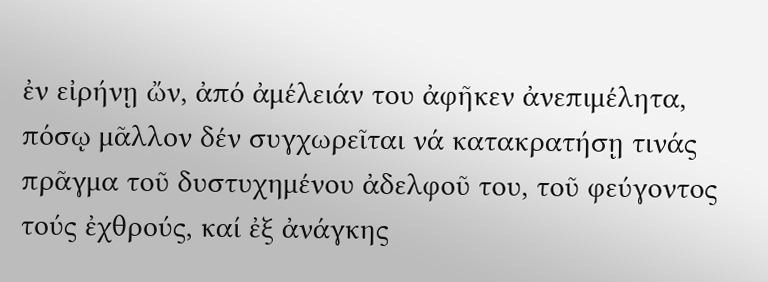ἐν εἰρήνῃ ὤν, ἀπό ἀμέλειάν του ἀφῆκεν ἀνεπιμέλητα, πόσῳ μᾶλλον δέν συγχωρεῖται νά κατακρατήσῃ τινάς πρᾶγμα τοῦ δυστυχημένου ἀδελφοῦ του, τοῦ φεύγοντος τούς ἐχθρούς, καί ἐξ ἀνάγκης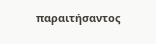παραιτήσαντος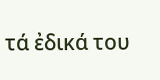τά ἐδικά του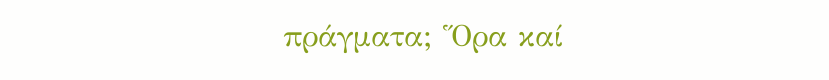πράγματα; Ὅρα καί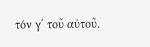τόν γ΄ τοῦ αὐτοῦ.